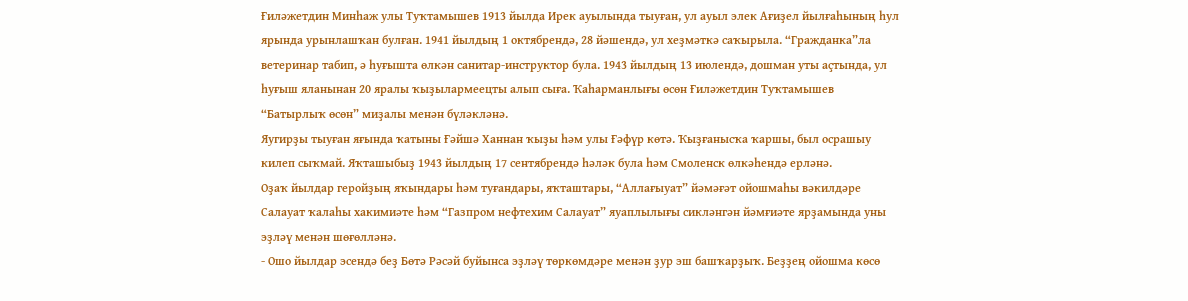Ғиләжетдин Минһаж улы Туҡтамышев 1913 йылда Ирек ауылында тыуған, ул ауыл элек Ағиҙел йылғаһының һул ярында урынлашҡан булған. 1941 йылдың 1 октябрендә, 28 йәшендә, ул хеҙмәткә саҡырыла. “Гражданка”ла ветеринар табип, ә һуғышта өлкән санитар-инструктор була. 1943 йылдың 13 июлендә, дошман уты аҫтында, ул һуғыш яланынан 20 яралы ҡыҙылармеецты алып сыға. Ҡаһарманлығы өсөн Ғиләжетдин Туҡтамышев “Батырлыҡ өсөн” миҙалы менән бүләкләнә.
Яугирҙы тыуған яғында ҡатыны Ғәйшә Ханнан ҡыҙы һәм улы Ғәфүр көтә. Ҡыҙғанысҡа ҡаршы, был осрашыу килеп сыҡмай. Яҡташыбыҙ 1943 йылдың 17 сентябрендә һәләк була һәм Смоленск өлкәһендә ерләнә.
Оҙаҡ йылдар геройҙың яҡындары һәм туғандары, яҡташтары, “Аллағыуат” йәмәғәт ойошмаһы вәкилдәре Салауат ҡалаһы хакимиәте һәм “Газпром нефтехим Салауат” яуаплылығы сикләнгән йәмғиәте ярҙамында уны эҙләү менән шөғөлләнә.
- Ошо йылдар эсендә беҙ Бөтә Рәсәй буйынса эҙләү төркөмдәре менән ҙур эш башҡарҙыҡ. Беҙҙең ойошма көсө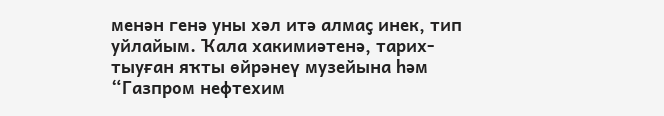менән генә уны хәл итә алмаҫ инек, тип уйлайым. Ҡала хакимиәтенә, тарих-тыуған яҡты өйрәнеү музейына һәм “Газпром нефтехим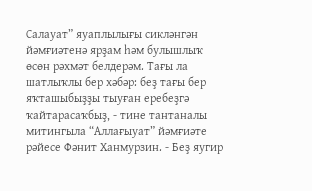Салауат” яуаплылығы сикләнгән йәмғиәтенә ярҙам һәм булышлыҡ өсөн рәхмәт белдерәм. Тағы ла шатлыҡлы бер хәбәр: беҙ тағы бер яҡташыбыҙҙы тыуған еребеҙгә ҡайтарасаҡбыҙ, - тине тантаналы митингыла “Аллағыуат” йәмғиәте рәйесе Фәнит Ханмурзин. - Беҙ яугир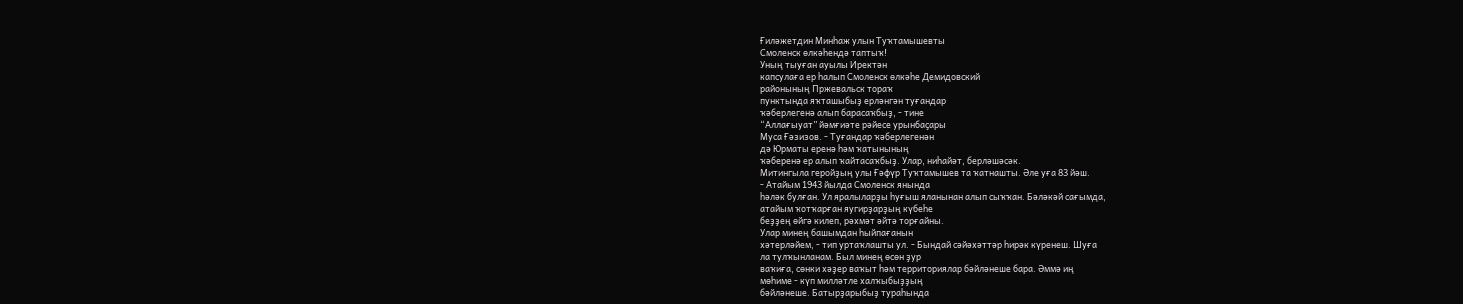Ғиләжетдин Минһаж улын Туҡтамышевты
Смоленск өлкәһендә таптыҡ!
Уның тыуған ауылы Иректән
капсулаға ер һалып Смоленск өлкәһе Демидовский
районының Пржевальск тораҡ
пунктында яҡташыбыҙ ерләнгән туғандар
ҡәберлегенә алып барасаҡбыҙ, - тине
“Аллағыуат” йәмғиәте рәйесе урынбаҫары
Муса Ғәзизов. - Туғандар ҡәберлегенән
дә Юрматы еренә һәм ҡатынының
ҡәберенә ер алып ҡайтасаҡбыҙ. Улар, ниһайәт, берләшәсәк.
Митингыла геройҙың улы Ғәфүр Туҡтамышев та ҡатнашты. Әле уға 83 йәш.
- Атайым 1943 йылда Смоленск янында
һәләк булған. Ул яралыларҙы һуғыш яланынан алып сыҡҡан. Бәләкәй сағымда,
атайым ҡотҡарған яугирҙарҙың күбеһе
беҙҙең өйгә килеп, рәхмәт әйтә торғайны.
Улар минең башымдан һыйпағанын
хәтерләйем, - тип уртаҡлашты ул. - Бындай сәйәхәттәр һирәк күренеш. Шуға
ла тулҡынланам. Был минең өсөн ҙур
ваҡиға, сөнки хәҙер ваҡыт һәм территориялар бәйләнеше бара. Әммә иң
мөһиме - күп милләтле халҡыбыҙҙың
бәйләнеше. Батырҙарыбыҙ тураһында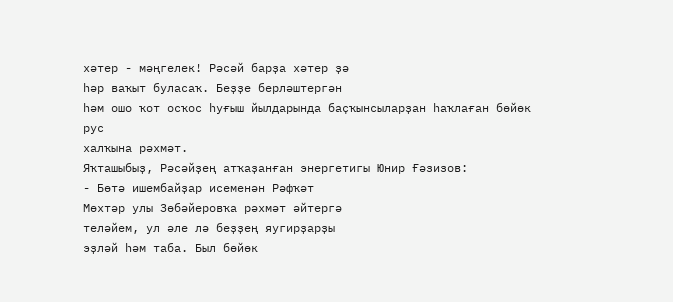хәтер - мәңгелек! Рәсәй барҙа хәтер ҙә
һәр ваҡыт буласаҡ. Беҙҙе берләштергән
һәм ошо ҡот осҡос һуғыш йылдарында баҫҡынсыларҙан һаҡлаған бөйөк рус
халҡына рәхмәт.
Яҡташыбыҙ, Рәсәйҙең атҡаҙанған энергетигы Юнир Ғәзизов:
- Бөтә ишембайҙар исеменән Рәфҡәт
Мөхтәр улы Зөбәйеровҡа рәхмәт әйтергә
теләйем, ул әле лә беҙҙең яугирҙарҙы
эҙләй һәм таба. Был бөйөк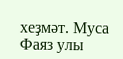хеҙмәт. Муса
Фаяз улы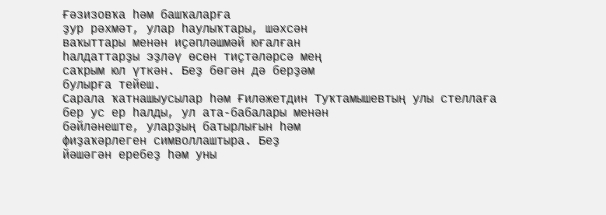Ғәзизовҡа һәм башҡаларға
ҙур рәхмәт, улар һаулыҡтары, шәхсән
ваҡыттары менән иҫәпләшмәй юғалған
һалдаттарҙы эҙләү өсөн тиҫтәләрсә мең
саҡрым юл үткән. Беҙ бөгән дә берҙәм
булырға тейеш.
Сарала ҡатнашыусылар һәм Ғиләжетдин Туҡтамышевтың улы стеллаға
бер ус ер һалды, ул ата-бабалары менән
бәйләнеште, уларҙың батырлығын һәм
фиҙаҡәрлеген символлаштыра. Беҙ
йәшәгән еребеҙ һәм уны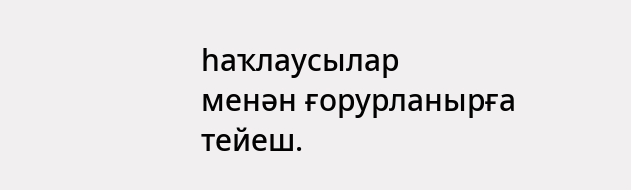һаҡлаусылар
менән ғорурланырға тейеш.